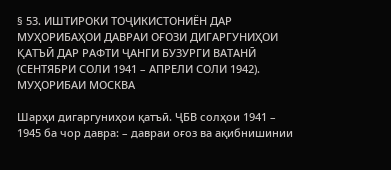§ 53. ИШТИРОКИ ТОҶИКИСТОНИЁН ДАР МУҲОРИБАҲОИ ДАВРАИ ОҒОЗИ ДИГАРГУНИҲОИ ҚАТЪӢ ДАР РАФТИ ҶАНГИ БУЗУРГИ ВАТАНӢ (СЕНТЯБРИ СОЛИ 1941 – АПРЕЛИ СОЛИ 1942). МУҲОРИБАИ МОСКВА

Шарҳи дигаргуниҳои қатъӣ. ҶБВ солҳои 1941 – 1945 ба чор давра: – давраи оғоз ва ақибнишинии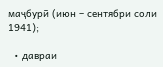маҷбурӣ (июн – сентябри соли 1941);

  • давраи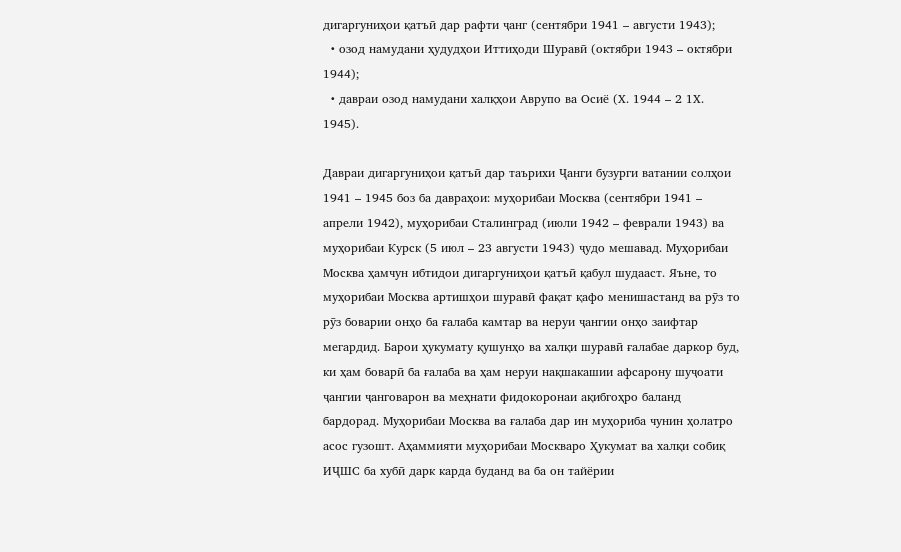дигаргуниҳои қатъӣ дар рафти ҷанг (сентябри 1941 – августи 1943);
  • озод намудани ҳудудҳои Иттиҳоди Шуравӣ (октябри 1943 – октябри 1944);
  • давраи озод намудани халқҳои Аврупо ва Осиё (Х. 1944 – 2 1Х. 1945).

Давраи дигаргуниҳои қатъӣ дар таърихи Ҷанги бузурги ватании солҳои 1941 – 1945 боз ба давраҳои: муҳорибаи Москва (сентябри 1941 – апрели 1942), муҳорибаи Сталинград (июли 1942 – феврали 1943) ва муҳорибаи Курск (5 июл – 23 августи 1943) ҷудо мешавад. Муҳорибаи Москва ҳамчун ибтидои дигаргуниҳои қатъӣ қабул шудааст. Яъне, то муҳорибаи Москва артишҳои шуравӣ фақат қафо менишастанд ва рӯз то рӯз боварии онҳо ба ғалаба камтар ва неруи ҷангии онҳо заифтар мегардид. Барои ҳукумату қушунҳо ва халқи шуравӣ ғалабае даркор буд, ки ҳам боварӣ ба ғалаба ва ҳам неруи нақшакашии афсарону шуҷоати ҷангии ҷанговарон ва меҳнати фидокоронаи ақибгоҳро баланд бардорад. Муҳорибаи Москва ва ғалаба дар ин муҳориба чунин ҳолатро асос гузошт. Аҳаммияти муҳорибаи Москваро Ҳукумат ва халқи собиқ ИҶШС ба хубӣ дарк карда буданд ва ба он тайёрии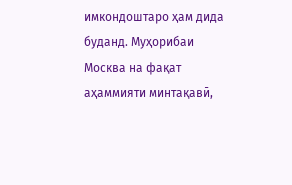имкондоштаро ҳам дида буданд. Муҳорибаи Москва на фақат аҳаммияти минтақавӣ,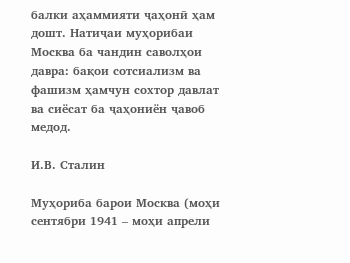балки аҳаммияти ҷаҳонӣ ҳам дошт. Натиҷаи муҳорибаи Москва ба чандин саволҳои давра: бақои сотсиализм ва фашизм ҳамчун сохтор давлат ва сиёсат ба ҷаҳониён ҷавоб медод.

И.В. Сталин

Муҳориба барои Москва (моҳи сентябри 1941 – моҳи апрели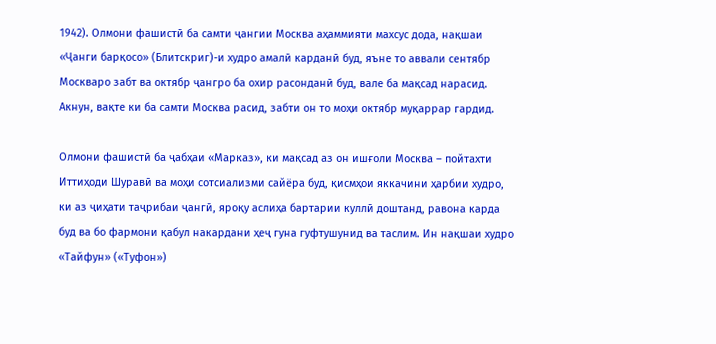1942). Олмони фашистӣ ба самти ҷангии Москва аҳаммияти махсус дода, нақшаи «Ҷанги барқосо» (Блитскриг)-и худро амалӣ карданӣ буд, яъне то аввали сентябр Москваро забт ва октябр ҷангро ба охир расонданӣ буд, вале ба мақсад нарасид. Акнун, вақте ки ба самти Москва расид, забти он то моҳи октябр муқаррар гардид.

Олмони фашистӣ ба ҷабҳаи «Марказ», ки мақсад аз он ишғоли Москва – пойтахти Иттиҳоди Шуравӣ ва моҳи сотсиализми сайёра буд, қисмҳои яккачини ҳарбии худро, ки аз ҷиҳати таҷрибаи ҷангӣ, яроқу аслиҳа бартарии куллӣ доштанд, равона карда буд ва бо фармони қабул накардани ҳеҷ гуна гуфтушунид ва таслим. Ин нақшаи худро «Тайфун» («Туфон»)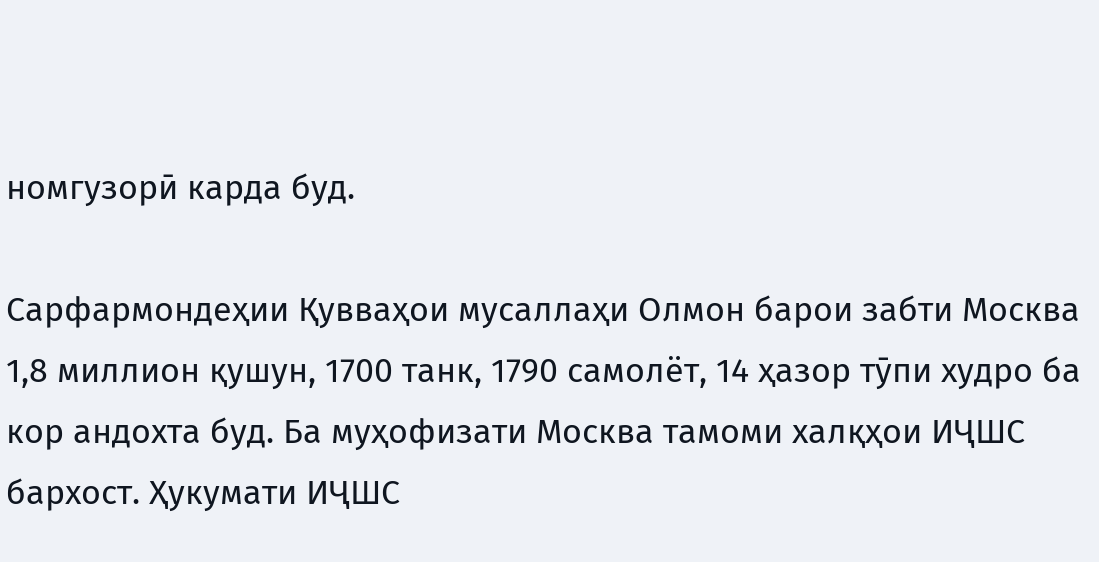номгузорӣ карда буд.

Сарфармондеҳии Қувваҳои мусаллаҳи Олмон барои забти Москва 1,8 миллион қушун, 1700 танк, 1790 самолёт, 14 ҳазор тӯпи худро ба кор андохта буд. Ба муҳофизати Москва тамоми халқҳои ИҶШС бархост. Ҳукумати ИҶШС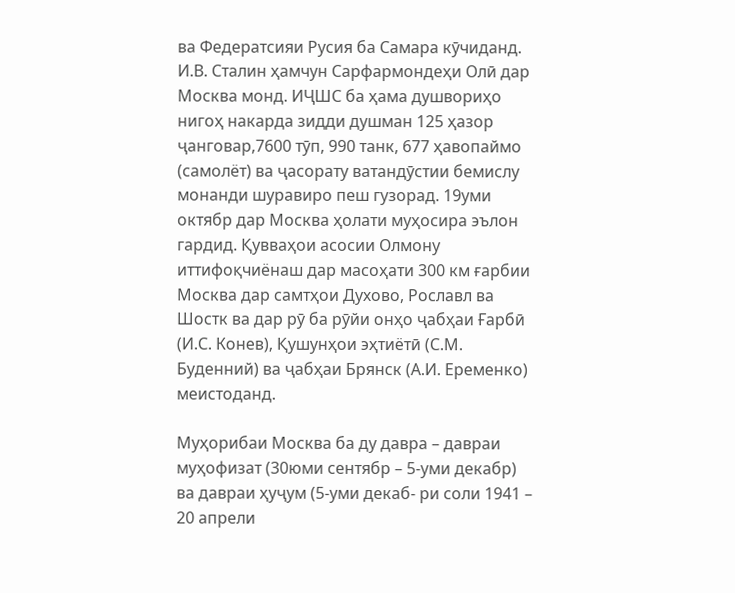ва Федератсияи Русия ба Самара кӯчиданд. И.В. Сталин ҳамчун Сарфармондеҳи Олӣ дар Москва монд. ИҶШС ба ҳама душвориҳо нигоҳ накарда зидди душман 125 ҳазор ҷанговар,7600 тӯп, 990 танк, 677 ҳавопаймо (самолёт) ва ҷасорату ватандӯстии бемислу монанди шуравиро пеш гузорад. 19уми октябр дар Москва ҳолати муҳосира эълон гардид. Қувваҳои асосии Олмону иттифоқчиёнаш дар масоҳати 300 км ғарбии Москва дар самтҳои Духово, Рославл ва Шостк ва дар рӯ ба рӯйи онҳо ҷабҳаи Ғарбӣ (И.С. Конев), Қушунҳои эҳтиётӣ (С.М. Буденний) ва ҷабҳаи Брянск (А.И. Еременко) меистоданд.

Муҳорибаи Москва ба ду давра – давраи муҳофизат (30юми сентябр – 5-уми декабр) ва давраи ҳуҷум (5-уми декаб- ри соли 1941 – 20 апрели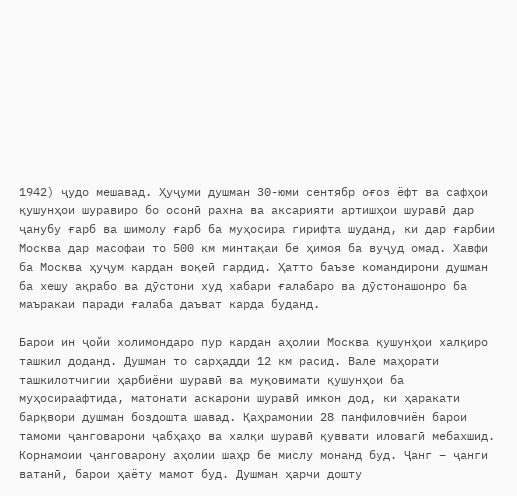1942) ҷудо мешавад. Ҳуҷуми душман 30-юми сентябр оғоз ёфт ва сафҳои қушунҳои шуравиро бо осонӣ рахна ва аксарияти артишҳои шуравӣ дар ҷанубу ғарб ва шимолу ғарб ба муҳосира гирифта шуданд, ки дар ғарбии Москва дар масофаи то 500 км минтақаи бе ҳимоя ба вуҷуд омад. Хавфи ба Москва ҳуҷум кардан воқеӣ гардид. Ҳатто баъзе командирони душман ба хешу ақрабо ва дӯстони худ хабари ғалабаро ва дӯстонашонро ба маъракаи паради ғалаба даъват карда буданд.

Барои ин ҷойи холимондаро пур кардан аҳолии Москва қушунҳои халқиро ташкил доданд. Душман то сарҳадди 12 км расид. Вале маҳорати ташкилотчигии ҳарбиёни шуравӣ ва муқовимати қушунҳои ба муҳосираафтида, матонати аскарони шуравӣ имкон дод, ки ҳаракати барқвори душман боздошта шавад. Қаҳрамонии 28 панфиловчиён барои тамоми ҷанговарони ҷабҳаҳо ва халқи шуравӣ қуввати иловагӣ мебахшид. Корнамоии ҷанговарону аҳолии шаҳр бе мислу монанд буд. Ҷанг – ҷанги ватанӣ, барои ҳаёту мамот буд. Душман ҳарчи дошту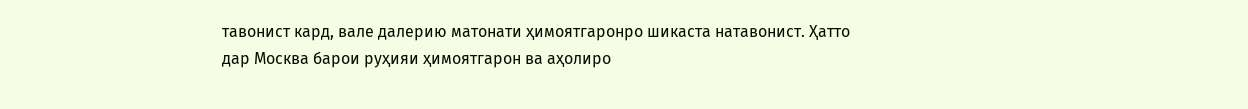тавонист кард, вале далерию матонати ҳимоятгаронро шикаста натавонист. Ҳатто дар Москва барои руҳияи ҳимоятгарон ва аҳолиро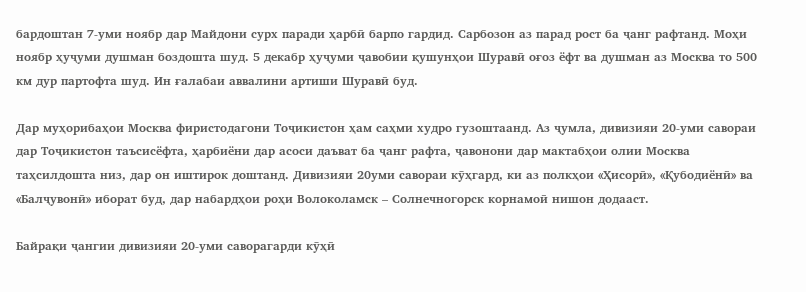бардоштан 7-уми ноябр дар Майдони сурх паради ҳарбӣ барпо гардид. Сарбозон аз парад рост ба ҷанг рафтанд. Моҳи ноябр ҳуҷуми душман боздошта шуд. 5 декабр ҳуҷуми ҷавобии қушунҳои Шуравӣ оғоз ёфт ва душман аз Москва то 500 км дур партофта шуд. Ин ғалабаи аввалини артиши Шуравӣ буд.

Дар муҳорибаҳои Москва фиристодагони Тоҷикистон ҳам саҳми худро гузоштаанд. Аз ҷумла, дивизияи 20-уми савораи дар Тоҷикистон таъсисёфта, ҳарбиёни дар асоси даъват ба ҷанг рафта, ҷавонони дар мактабҳои олии Москва таҳсилдошта низ, дар он иштирок доштанд. Дивизияи 20уми савораи кӯҳгард, ки аз полкҳои «Ҳисорӣ», «Қубодиёнӣ» ва «Балҷувонӣ» иборат буд, дар набардҳои роҳи Волоколамск – Солнечногорск корнамоӣ нишон додааст.

Байрақи ҷангии дивизияи 20-уми саворагарди кӯҳӣ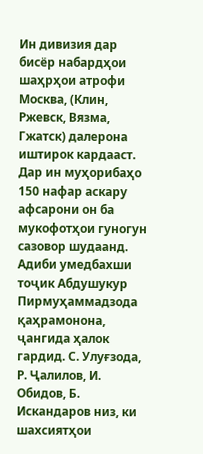Ин дивизия дар бисёр набардҳои шаҳрҳои атрофи Москва, (Клин, Ржевск, Вязма, Гжатск) далерона иштирок кардааст. Дар ин муҳорибаҳо 150 нафар аскару афсарони он ба мукофотҳои гуногун сазовор шудаанд. Адиби умедбахши тоҷик Абдушукур Пирмуҳаммадзода қаҳрамонона, ҷангида ҳалок гардид. С. Улуғзода, Р. Ҷалилов, И. Обидов, Б. Искандаров низ, ки шахсиятҳои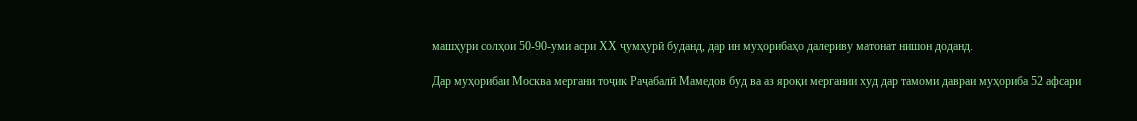машҳури солҳои 50-90-уми асри ХХ ҷумҳурӣ буданд, дар ин муҳорибаҳо далериву матонат нишон доданд.

Дар муҳорибаи Москва мергани тоҷик Раҷабалӣ Мамедов буд ва аз яроқи мергании худ дар тамоми давраи муҳориба 52 афсари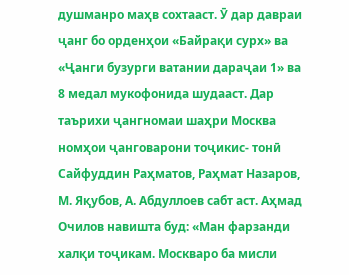душманро маҳв сохтааст. Ӯ дар давраи ҷанг бо орденҳои «Байрақи сурх» ва «Ҷанги бузурги ватании дараҷаи 1» ва 8 медал мукофонида шудааст. Дар таърихи ҷангномаи шаҳри Москва номҳои ҷанговарони тоҷикис- тонӣ Сайфуддин Раҳматов, Раҳмат Назаров, М. Яқубов, А. Абдуллоев сабт аст. Аҳмад Очилов навишта буд: «Ман фарзанди халқи тоҷикам. Москваро ба мисли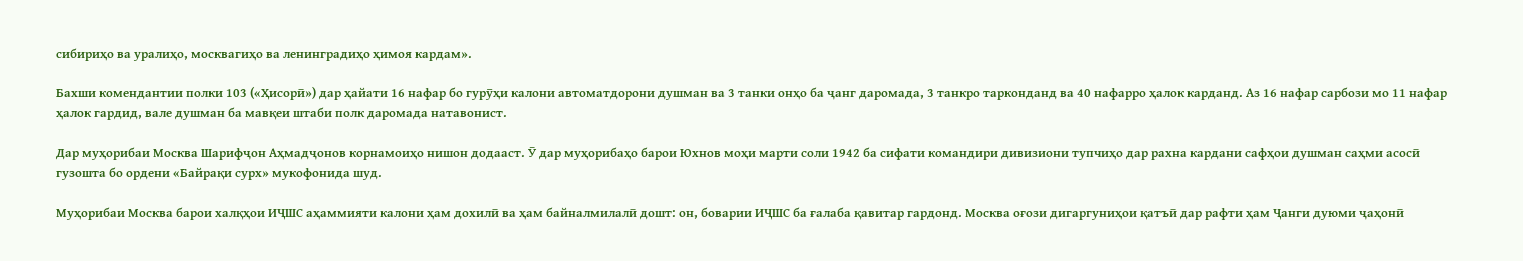сибириҳо ва уралиҳо, москвагиҳо ва ленинградиҳо ҳимоя кардам».

Бахши комендантии полки 103 («Ҳисорӣ») дар ҳайати 16 нафар бо гурӯҳи калони автоматдорони душман ва 3 танки онҳо ба ҷанг даромада, 3 танкро тарконданд ва 40 нафарро ҳалок карданд. Аз 16 нафар сарбози мо 11 нафар ҳалок гардид, вале душман ба мавқеи штаби полк даромада натавонист.

Дар муҳорибаи Москва Шарифҷон Аҳмадҷонов корнамоиҳо нишон додааст. Ӯ дар муҳорибаҳо барои Юхнов моҳи марти соли 1942 ба сифати командири дивизиони тупчиҳо дар рахна кардани сафҳои душман саҳми асосӣ гузошта бо ордени «Байрақи сурх» мукофонида шуд.

Муҳорибаи Москва барои халқҳои ИҶШС аҳаммияти калони ҳам дохилӣ ва ҳам байналмилалӣ дошт: он, боварии ИҶШС ба ғалаба қавитар гардонд. Москва оғози дигаргуниҳои қатъӣ дар рафти ҳам Ҷанги дуюми ҷаҳонӣ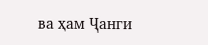ва ҳам Ҷанги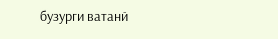бузурги ватанӣ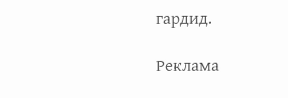гардид.

Реклама